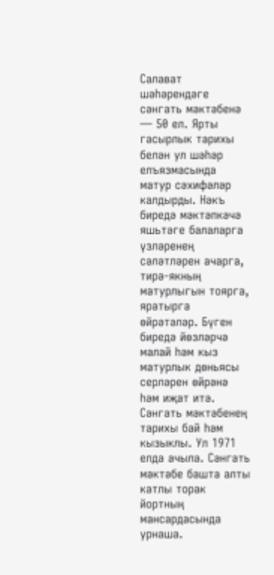Салават шәһәрендәге сәнгать мәктәбенә — 50 ел. Ярты гасырлык тарихы белән ул шәһәр елъязмасында матур сәхифәләр калдырды. Нәкъ биредә мәктәпкәчә яшьтәге балаларга үзләренең сәләтләрен ачарга, тирә-якның матурлыгын тоярга, яратырга өйрәтәләр. Бүген биредә йөзләрчә малай һәм кыз матурлык дөньясы серләрен өйрәнә һәм иҗат итә.
Сәнгать мәктәбенең тарихы бай һәм кызыклы. Ул 1971 елда ачыла. Сәнгать мәктәбе башта алты катлы торак йортның мансардасында урнаша.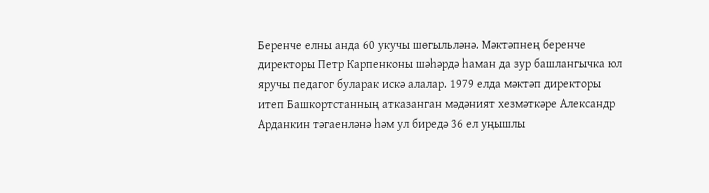Беренче елны анда 60 укучы шөгыльләнә. Мәктәпнең беренче директоры Петр Карпенконы шәһәрдә һаман да зур башлангычка юл яручы педагог буларак искә алалар. 1979 елда мәктәп директоры итеп Башкортстанның атказанган мәдәният хезмәткәре Александр Арданкин тәгаенләнә һәм ул биредә 36 ел уңышлы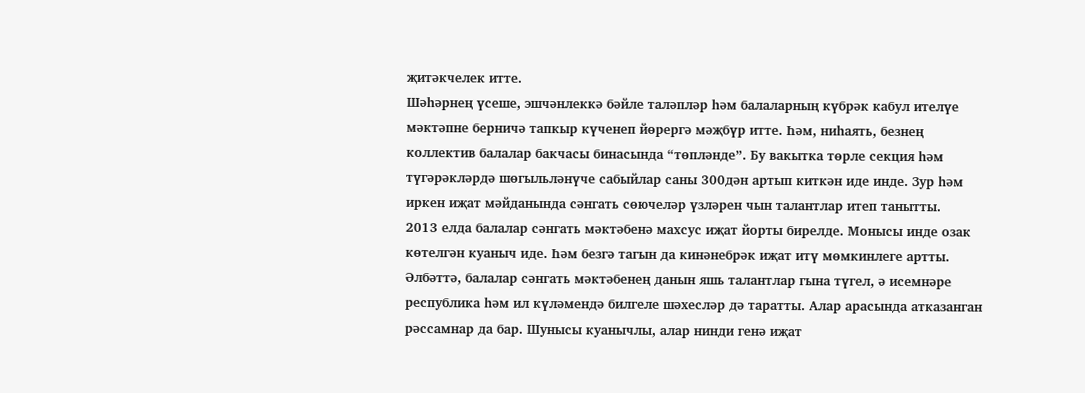җитәкчелек итте.
Шәһәрнең үсеше, эшчәнлеккә бәйле таләпләр һәм балаларның күбрәк кабул ителүе мәктәпне берничә тапкыр күченеп йөрергә мәҗбүр итте. Һәм, ниһаять, безнең коллектив балалар бакчасы бинасында “төпләнде”. Бу вакытка төрле секция һәм түгәрәкләрдә шөгыльләнүче сабыйлар саны 300дән артып киткән иде инде. Зур һәм иркен иҗат мәйданында сәнгать сөючеләр үзләрен чын талантлар итеп танытты.
2013 елда балалар сәнгать мәктәбенә махсус иҗат йорты бирелде. Монысы инде озак көтелгән куаныч иде. Һәм безгә тагын да кинәнебрәк иҗат итү мөмкинлеге артты.
Әлбәттә, балалар сәнгать мәктәбенең данын яшь талантлар гына түгел, ә исемнәре республика һәм ил күләмендә билгеле шәхесләр дә таратты. Алар арасында атказанган рәссамнар да бар. Шунысы куанычлы, алар нинди генә иҗат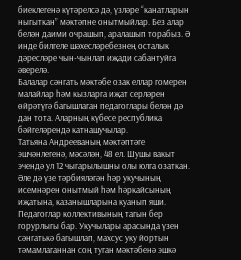биеклегенә күтәрелсә дә, үзләре “канатларын ныгыткан” мәктәпне онытмыйлар. Без алар белән даими очрашып, аралашып торабыз. Ә инде билгеле шәхесләребезнең осталык дәресләре чын-чынлап иҗади сабантуйга әверелә.
Балалар сәнгать мәктәбе озак еллар гомерен малайлар һәм кызларга иҗат серләрен өйрәтүгә багышлаган педагоглары белән дә дан тота. Аларның күбесе республика бәйгеләрендә катнашучылар.
Татьяна Андрееваның мәктәптәге эшчәнлегенә, мәсәлән, 48 ел. Шушы вакыт эчендә ул 12 чыгарылышны олы юлга озаткан. Әле дә үзе тәрбияләгән һәр укучының исемнәрен онытмый һәм һәркайсының иҗатына, казанышларына куанып яши.
Педагоглар коллективының тагын бер горурлыгы бар. Укучылары арасында үзен сәнгатькә багышлап, махсус уку йортын тәмамлаганнан соң туган мәктәбенә эшкә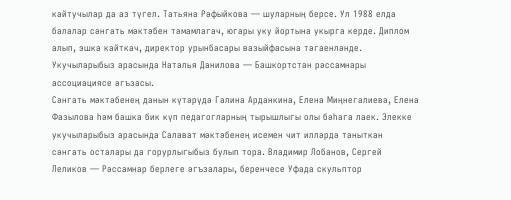кайтучылар да аз түгел. Татьяна Рәфыйкова — шуларның берсе. Ул 1988 елда балалар сәнгать мәктәбен тәмамлагач, югары уку йортына укырга керде. Диплом алып, эшкә кайткач, директор урынбасары вазыйфасына тәгаенләнде. Укучыларыбыз арасында Наталья Данилова — Башкортстан рәссамнары ассоциациясе әгъзасы.
Сәнгать мәктәбенең данын күтәрүдә Галина Арданкина, Елена Миңнегалиева, Елена Фазылова һәм башка бик күп педагогларның тырышлыгы олы бәһага лаек. Элекке укучыларыбыз арасында Салават мәктәбенең исемен чит илләрдә таныткан сәнгать осталары да горурлыгыбыз булып тора. Владимир Лобанов, Сергей Леликов — Рәссамнар берлеге әгъзалары, беренчесе Уфада скульптор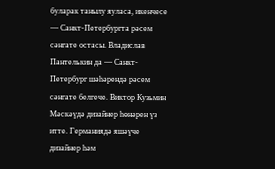буларак танылу яуласа, икенчесе — Санкт-Петербургта рәсем сәнгате остасы. Владислав Пантелькин да — Санкт-Петербург шәһәрендә рәсем сәнгате белгече. Виктор Кузьмин Мәскәүдә дизайнер һөнәрен үз итте. Германиядә яшәүче дизайнер һәм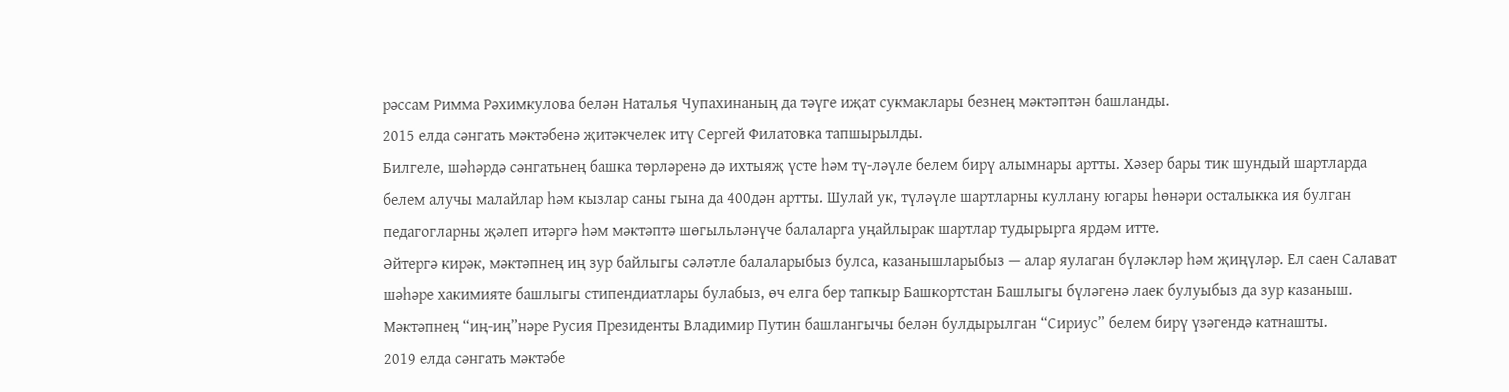рәссам Римма Рәхимкулова белән Наталья Чупахинаның да тәүге иҗат сукмаклары безнең мәктәптән башланды.
2015 елда сәнгать мәктәбенә җитәкчелек итү Сергей Филатовка тапшырылды.
Билгеле, шәһәрдә сәнгатьнең башка төрләренә дә ихтыяҗ үсте һәм тү-ләүле белем бирү алымнары артты. Хәзер бары тик шундый шартларда белем алучы малайлар һәм кызлар саны гына да 400дән артты. Шулай ук, түләүле шартларны куллану югары һөнәри осталыкка ия булган педагогларны җәлеп итәргә һәм мәктәптә шөгыльләнүче балаларга уңайлырак шартлар тудырырга ярдәм итте.
Әйтергә кирәк, мәктәпнең иң зур байлыгы сәләтле балаларыбыз булса, казанышларыбыз — алар яулаган бүләкләр һәм җиңүләр. Ел саен Салават шәһәре хакимияте башлыгы стипендиатлары булабыз, өч елга бер тапкыр Башкортстан Башлыгы бүләгенә лаек булуыбыз да зур казаныш. Мәктәпнең “иң-иң”нәре Русия Президенты Владимир Путин башлангычы белән булдырылган “Сириус” белем бирү үзәгендә катнашты.
2019 елда сәнгать мәктәбе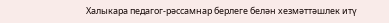Халыкара педагог-рәссамнар берлеге белән хезмәттәшлек итү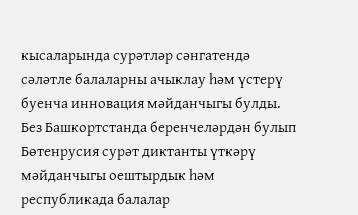кысаларында сурәтләр сәнгатендә сәләтле балаларны ачыклау һәм үстерү буенча инновация мәйданчыгы булды. Без Башкортстанда беренчеләрдән булып Бөтенрусия сурәт диктанты үткәрү мәйданчыгы оештырдык һәм республикада балалар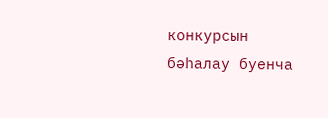конкурсын бәһалау буенча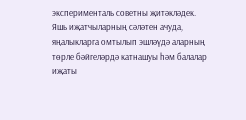эксперименталь советны җитәкләдек.
Яшь иҗатчыларның сәләтен ачуда, яңалыкларга омтылып эшләүдә аларның төрле бәйгеләрдә катнашуы һәм балалар иҗаты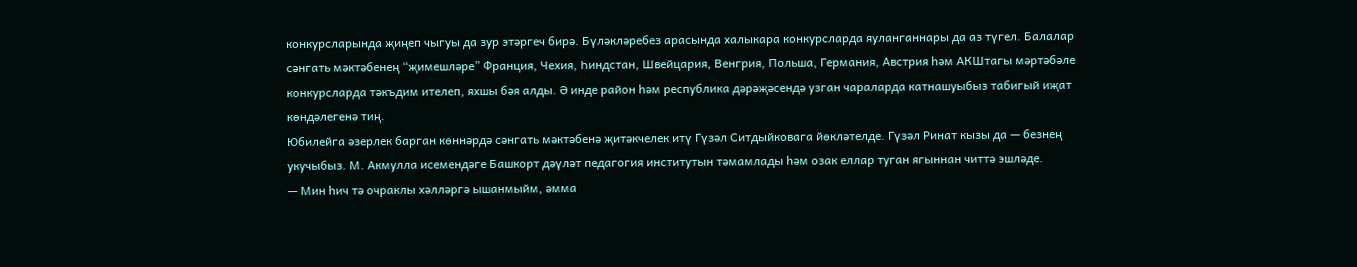конкурсларында җиңеп чыгуы да зур этәргеч бирә. Бүләкләребез арасында халыкара конкурсларда яуланганнары да аз түгел. Балалар сәнгать мәктәбенең “җимешләре” Франция, Чехия, Һиндстан, Швейцария, Венгрия, Польша, Германия, Австрия һәм АКШтагы мәртәбәле конкурсларда тәкъдим ителеп, яхшы бәя алды. Ә инде район һәм республика дәрәҗәсендә узган чараларда катнашуыбыз табигый иҗат көндәлегенә тиң.
Юбилейга әзерлек барган көннәрдә сәнгать мәктәбенә җитәкчелек итү Гүзәл Ситдыйковага йөкләтелде. Гүзәл Ринат кызы да — безнең укучыбыз. М. Акмулла исемендәге Башкорт дәүләт педагогия институтын тәмамлады һәм озак еллар туган ягыннан читтә эшләде.
— Мин һич тә очраклы хәлләргә ышанмыйм, әмма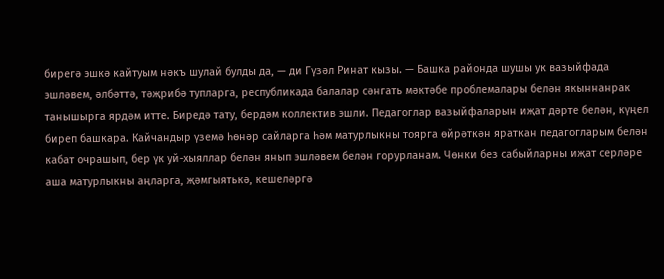бирегә эшкә кайтуым нәкъ шулай булды да, — ди Гүзәл Ринат кызы. — Башка районда шушы ук вазыйфада эшләвем, әлбәттә, тәҗрибә тупларга, республикада балалар сәнгать мәктәбе проблемалары белән якыннанрак танышырга ярдәм итте. Биредә тату, бердәм коллектив эшли. Педагоглар вазыйфаларын иҗат дәрте белән, күңел биреп башкара. Кайчандыр үземә һөнәр сайларга һәм матурлыкны тоярга өйрәткән яраткан педагогларым белән кабат очрашып, бер үк уй-хыяллар белән янып эшләвем белән горурланам. Чөнки без сабыйларны иҗат серләре аша матурлыкны аңларга, җәмгыятькә, кешеләргә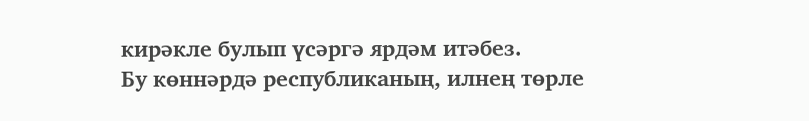кирәкле булып үсәргә ярдәм итәбез.
Бу көннәрдә республиканың, илнең төрле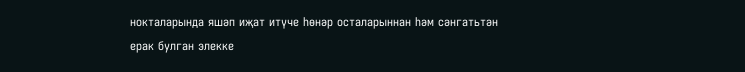нокталарында яшәп иҗат итүче һөнәр осталарыннан һәм сәнгатьтән ерак булган элекке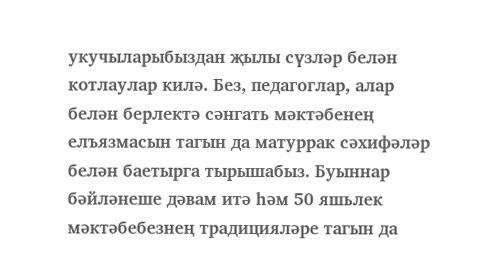укучыларыбыздан җылы сүзләр белән котлаулар килә. Без, педагоглар, алар белән берлектә сәнгать мәктәбенең елъязмасын тагын да матуррак сәхифәләр белән баетырга тырышабыз. Буыннар бәйләнеше дәвам итә һәм 50 яшьлек мәктәбебезнең традицияләре тагын да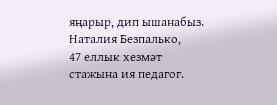яңарыр, дип ышанабыз.
Наталия Безпалько,
47 еллык хезмәт стажына ия педагог.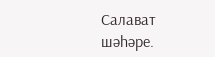Салават шәһәре.